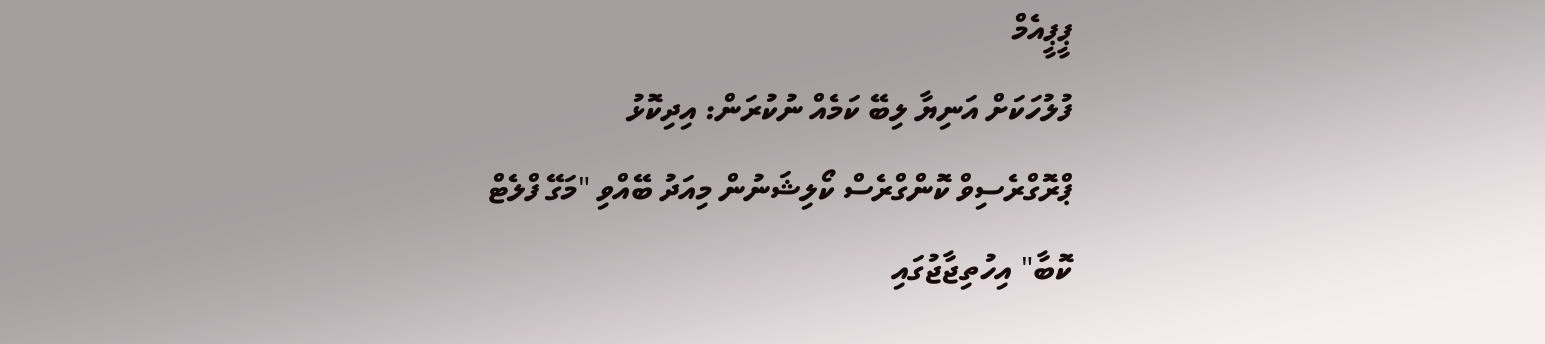ޕީޕީއެމް
ފުލުހަކަށް އަނިޔާ ލިބޭ ކަމެއް ނުކުރަން: އިދިކޮޅު
ޕްރޮގްރެސިވް ކޮންގްރެސް ކޯލިޝަނުން މިއަދު ބޭއްވި "މަގޭ ފްލެޓް ކޮބާ" އިހުތިޖާޖުގައި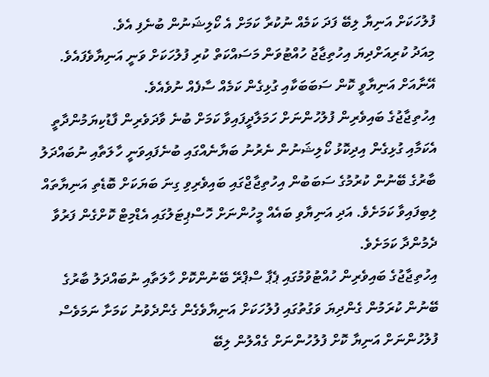ފުލުހަކަށް އަނިޔާ ލިބޭ ފަދަ ކަމެއް ނުކުރާ ކަމަށް އެ ކޯލިޝަނުން ބުނެފި އެވެ.
މިއަދު ކުރިއަށްދިޔަ އިހުތިޖާޖު ހުއްޓުވަން މަސައްކަތް ކުރި ފުލުހަކަށް ވަނީ އަނިޔާވެފައެވެ. އޭނާއަށް އަނިޔާވީ ކޮން ސަބަބަކާއި ގުޅިގެން ކަމެއް ސާފެއް ނުވެއެވެ.
އިހުތިޖާޖުގެ ބައިވެރިން ފުލުހުންނަށް ހަމަލާދީފައިވާ ކަމަށް ބުނެ ވާދަވެރިން ފާޑުކިޔަމުންދާތީ އެކަމާއި ގުޅިގެން އިދިކޮޅު ކޯލިޝަނުން ނެރުނު ބަޔާނެއްގައި ބުނެފައިވަނީ ހާލަތާއި ނުބައްދަލު ބާރުގެ ބޭނުން ކުރުމުގެ ސަބަބުން އިހުތިޖާޖްގައި ބައިވެރިވި ގިނަ ބަޔަކަށް ބޮޑެތި އަނިޔާތައް ލިބިފައިވާ ކަމަށެވެ. އަދި އަނިޔާވި ބައެއް މީހުންނަށް ހޮސްޕިޓަލުގައި އެޑްމިޓް ކޮށްގެން ފަރުވާ ދެމުންދާ ކަމަށެވެ.
އިހުތިޖާޖުގެ ބައިވެރިން ހުއްޓުވުމުގައި ޕެޕާ ސްޕްރޭ ބޭނުންކޮށް ހާލަތާއި ނުބައްދަލު ބާރުގެ ބޭނުން ކުރަމުން ގެންދިޔަ ވަގުތުގައި ފުލުހަކަށް އަނިޔާވެގެން ގެންދެވުނު ކަމަށާ ނަމަވެސް ފުލުހުންނަށް އަނިޔާ ކޮށް ފުލުހުންނަށް ގެއްލުން ލިބޭ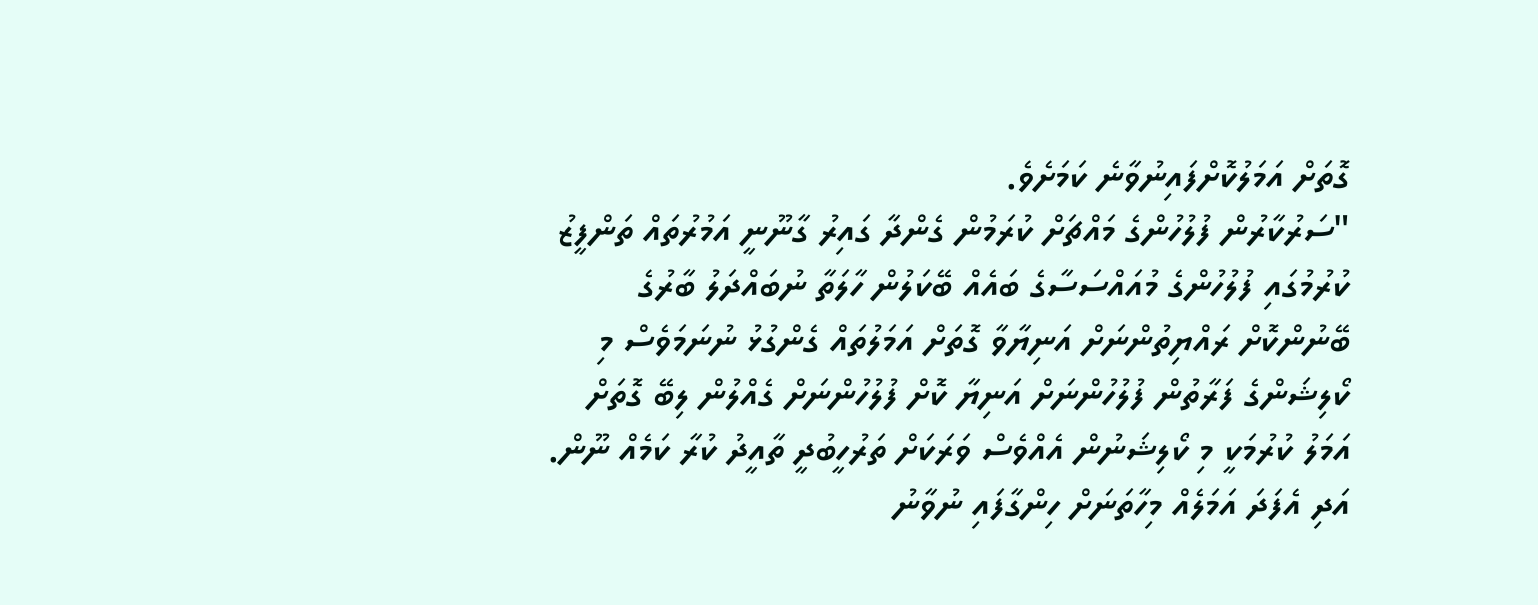ގޮތަށް އަމަލުކޮށްފައިނުވާނެ ކަމަށެވެ.
"ސަރުކާރުން ފުލުހުންގެ މައްޗަށް ކުރަމުން ގެންދާ ގައިރު ގާނޫނީ އަމުރުތައް ތަންފީޒު ކުރުމުގައި ފުލުހުންގެ މުއައްސަސާގެ ބައެއް ބޭކަލުން ހާލަތާ ނުބައްދަލު ބާރުގެ ބޭނުންކޮށް ރައްޔިތުންނަށް އަނިޔާވާ ގޮތަށް އަމަލުތައް ގެންގުޅު ނުނަމަވެސް މި ކޯލިޝަންގެ ފަރާތުން ފުލުހުންނަށް އަނިޔާ ކޮށް ފުލުހުންނަށް ގެއްލުން ލިބޭ ގޮތަށް އަމަލު ކުރުމަކީ މި ކޯލިޝަނުން އެއްވެސް ވަރަކަށް ތަރުހީބުދީ ތާއީދު ކުރާ ކަމެއް ނޫން. އަދި އެފަދަ އަމަލެއް މިހާތަނަށް ހިންގާފައި ނުވާނު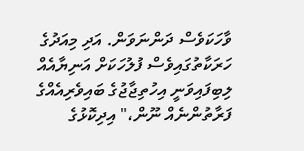ވާހަކަވެސް ދަންނަވަން. އަދި މިއަދުގެ ހަރަކާތުގައިވެސް ފުލުހަކަށް އަނިޔާއެއް ލިބިފައިވަނީ އިހުތިޖާޖުގެ ބައިވެރިއެއްގެ ފަރާތުންނެއް ނޫން،" އިދިކޮޅުގެ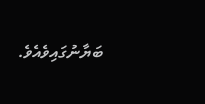ބަޔާނުގައިވެއެވެ.